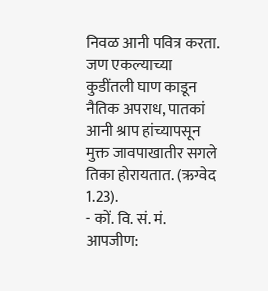निवळ आनी पवित्र करता. जण एकल्याच्या कुडींतली घाण काडून नैतिक अपराध, पातकां आनी श्राप हांच्यापसून मुक्त जावपाखातीर सगले तिका होरायतात. (ऋग्वेद 1.23).
- कों. वि. सं. मं.
आपजीण: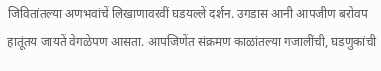जिवितांतल्या अणभवांचें लिखाणावरवीं घडयल्लें दर्शन. उगडास आनी आपजीण बरोवप हातूंतय जायतें वेगळेपण आसता. आपजिणेंत संक्रमण काळांतल्या गजालींची, घडणुकांची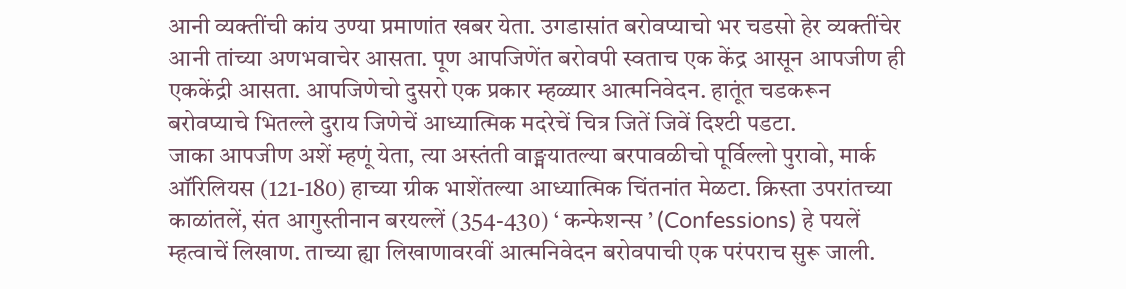आनी व्यक्तींची कांय उण्या प्रमाणांत खबर येता. उगडासांत बरोवप्याचो भर चडसो हेर व्यक्तींचेर आनी तांच्या अणभवाचेर आसता. पूण आपजिणेंत बरोवपी स्वताच एक केंद्र आसून आपजीण ही एककेंद्री आसता. आपजिणेचो दुसरो एक प्रकार म्हळ्यार आत्मनिवेदन. हातूंत चडकरून बरोवप्याचे भितल्ले दुराय जिणेचें आध्यात्मिक मदरेचें चित्र जितें जिवें दिश्टी पडटा.
जाका आपजीण अशें म्हणूं येता, त्या अस्तंती वाङ्मयातल्या बरपावळीचो पूर्विल्लो पुरावो, मार्क ऑरिलियस (121-180) हाच्या ग्रीक भाशेंतल्या आध्यात्मिक चिंतनांत मेळटा. क्रिस्ता उपरांतच्या काळांतलें, संत आगुस्तीनान बरयल्लें (354-430) ‘ कन्फेशन्स ’ (Confessions) हे पयलें म्हत्वाचें लिखाण. ताच्या ह्या लिखाणावरवीं आत्मनिवेदन बरोवपाची एक परंपराच सुरू जाली.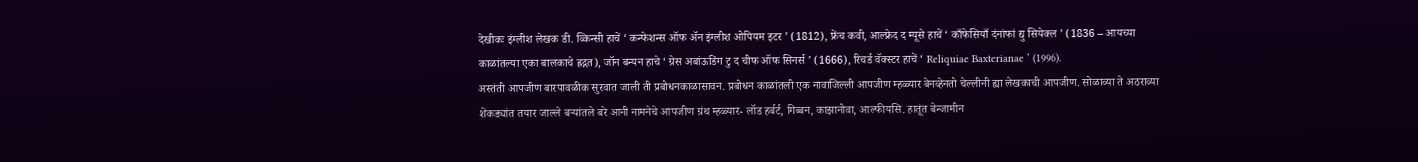देखीकः इंग्लीश लेखक डी. व्किन्सी हाचें ‘ कन्फेशन्स ऑफ ॲन इंग्लीश ओपियम इटर ’ (1812), फ्रेंच कवी, आल्फ्रेद द म्यूसे हाचें ‘ काँफेसियाँ दंनांफां द्यु सियेक्ल ’ (1836 – आयच्या काळांतल्या एका बालकाचे ह्रद्गत), जॉन बन्यन हाचे ‘ ग्रेस अबांऊडिंग टु द चीफ ऑफ सिनर्स ’ (1666), रिचर्ड वॅक्स्टर हाचें ‘ Reliquiae Baxterianae ’ (1996).
अस्तंती आपजीण बारपावळीक सुरवात जाली ती प्रबोधनकाळासावन. प्रबोधन काळांतली एक नावाजिल्ली आपजीण म्हळ्यार बेनव्हेनतो चेल्लीनी ह्या लेखकाची आपजीण. सोळाव्या ते अठराव्या शेंकड्यांत तयार जाल्ले बऱ्यांतले बरे आनी नामनेचे आपजीण ग्रंथ म्हळ्यार- लॉड हर्बर्ट, गिब्बन, काझानोवा, आल्फीयसि. हातूंत बेन्जामीन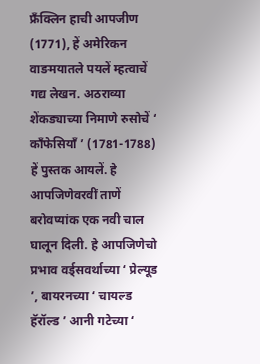फ्रँक्लिन हाची आपजीण (1771), हें अमेरिकन वाङमयातले पयलें म्हत्वाचें गद्य लेखन. अठराव्या शेंकड्याच्या निमाणे रुसोचें ‘ काँफेसियाँ ’ (1781-1788) हें पुस्तक आयलें. हे आपजिणेवरवीं ताणें बरोवप्यांक एक नवी चाल घालून दिली. हे आपजिणेचो प्रभाव वर्ड्सवर्थाच्या ‘ प्रेल्यूड ’, बायरनच्या ‘ चायल्ड हॅरॉल्ड ’ आनी गटेच्या ‘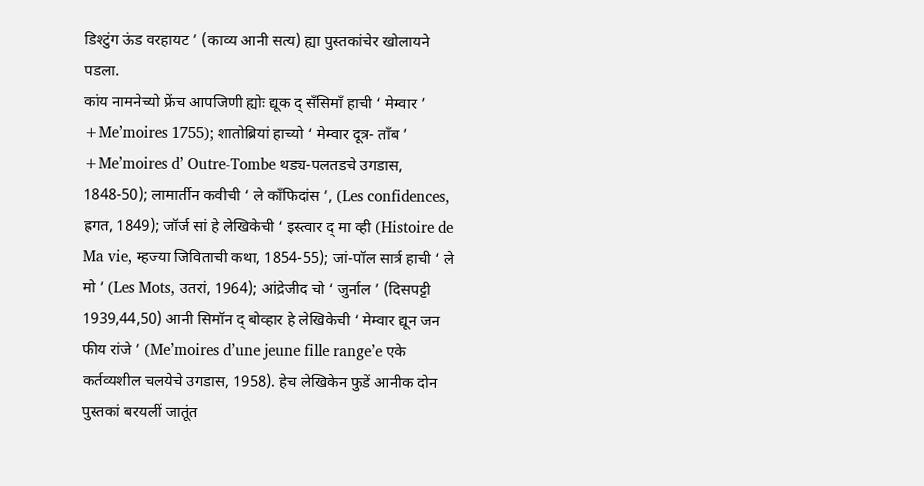डिश्टुंग ऊंड वरहायट ’ (काव्य आनी सत्य) ह्या पुस्तकांचेर खोलायने पडला.
कांय नामनेच्यो फ्रेंच आपजिणी ह्योः द्यूक द् सँसिमाँ हाची ‘ मेम्वार ’ +Me’moires 1755); शातोब्रियां हाच्यो ‘ मेम्वार दूत्र- ताँब ’ +Me’moires d’ Outre-Tombe थड्य-पलतडचे उगडास, 1848-50); लामार्तीन कवीची ‘ ले काँफिदांस ’, (Les confidences, ह्रगत, 1849); जॉर्ज सां हे लेखिकेची ‘ इस्त्वार द् मा व्ही (Histoire de Ma vie, म्हज्या जिविताची कथा, 1854-55); जां-पॉल सार्त्र हाची ‘ ले मो ’ (Les Mots, उतरां, 1964); आंद्रेजीद चो ‘ जुर्नाल ’ (दिसपट्टी 1939,44,50) आनी सिमॉन द् बोव्हार हे लेखिकेची ‘ मेम्वार द्यून जन फीय रांजे ’ (Me’moires d’une jeune fille range’e एके कर्तव्यशील चलयेचे उगडास, 1958). हेच लेखिकेन फुडें आनीक दोन पुस्तकां बरयलीं जातूंत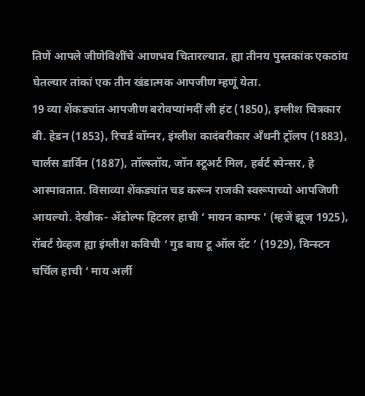तिणें आपले जीणेविशींचे आणभव चितारल्यात. ह्या तीनय पुस्तकांक एकठांय घेतल्यार तांकां एक तीन खंडात्मक आपजीण म्हणूं येता.
19 व्या शेंकड्यांत आपजीण बरोवप्यांमदीं ली हंट (1850), इग्लीश चित्रकार बी. हेडन (1853), रिचर्ड वॉग्नर, इंग्लीश कादंबरीकार अँथनी ट्रॉलप (1883), चार्लस डार्विन (1887), तॉल्स्तॉय, जॉन स्टूअर्ट मिल, हर्बर्ट स्पेन्सर, हे आस्पावतात. विसाव्या शेंकड्यांत चड करून राजकी स्वरूपाच्यो आपजिणी आयल्यो. देखीक- ॲडोल्फ हिटलर हाची ‘ मायन काम्फ ’ (म्हजें झूज 1925), रॉबर्ट ग्रेव्हज ह्या इंग्लीश कविची ‘ गुड बाय टू ऑल दॅट ’ (1929), विन्स्टन चर्चिल हाची ‘ माय अर्ली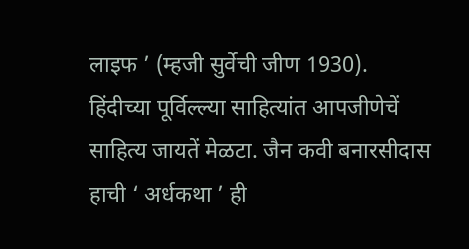लाइफ ’ (म्हजी सुर्वेची जीण 1930).
हिंदीच्या पूर्विल्ल्या साहित्यांत आपजीणेचें साहित्य जायतें मेळटा. जैन कवी बनारसीदास हाची ‘ अर्धकथा ’ ही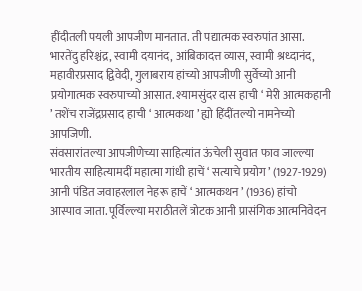हींदीतली पयली आपजीण मानतात. ती पद्यात्मक स्वरुपांत आसा. भारतेंदु हरिश्चंद्र, स्वामी दयानंद, आंबिकादत्त व्यास, स्वामी श्रध्दानंद, महावीरप्रसाद द्विवेदी, गुलाबराय हांच्यो आपजीणी सुर्वेच्यो आनी प्रयोगात्मक स्वरुपाच्यो आसात. श्यामसुंदर दास हाची ‘ मेरी आत्मकहानी ’ तशेंच राजेंद्रप्रसाद हाची ‘ आत्मकथा ’ ह्यो हिंदींतल्यो नामनेच्यो आपजिणी.
संवसारांतल्या आपजीणेच्या साहित्यांत ऊंचेली सुवात फाव जाल्ल्या भारतीय साहित्यामदीं महात्मा गांधी हाचें ‘ सत्याचे प्रयोग ’ (1927-1929) आनी पंडित जवाहरलाल नेहरू हाचें ‘ आत्मकथन ’ (1936) हांचो आस्पाव जाता. पूर्विल्ल्या मराठीतलें त्रोटक आनी प्रासंगिक आत्मनिवेदन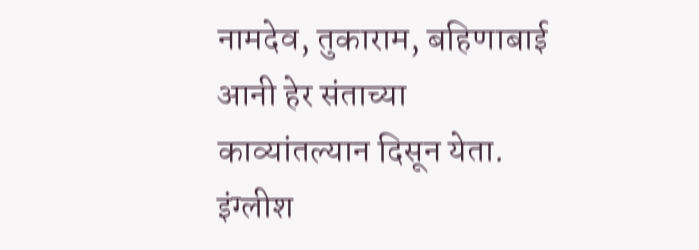नामदेव, तुकाराम, बहिणाबाई आनी हेर संताच्या काव्यांतल्यान दिसून येता. इंग्लीश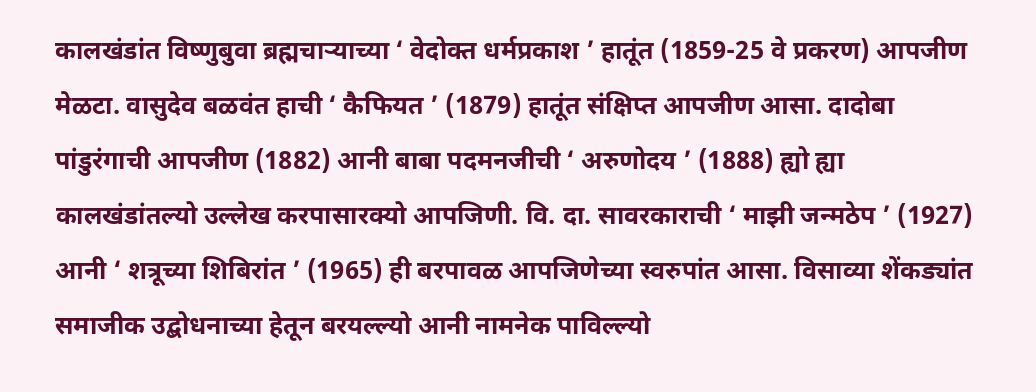कालखंडांत विष्णुबुवा ब्रह्मचाऱ्याच्या ‘ वेदोक्त धर्मप्रकाश ’ हातूंत (1859-25 वे प्रकरण) आपजीण मेळटा. वासुदेव बळवंत हाची ‘ कैफियत ’ (1879) हातूंत संक्षिप्त आपजीण आसा. दादोबा पांडुरंगाची आपजीण (1882) आनी बाबा पदमनजीची ‘ अरुणोदय ’ (1888) ह्यो ह्या कालखंडांतल्यो उल्लेख करपासारक्यो आपजिणी. वि. दा. सावरकाराची ‘ माझी जन्मठेप ’ (1927) आनी ‘ शत्रूच्या शिबिरांत ’ (1965) ही बरपावळ आपजिणेच्या स्वरुपांत आसा. विसाव्या शेंकड्यांत समाजीक उद्बोधनाच्या हेतून बरयल्ल्यो आनी नामनेक पाविल्ल्यो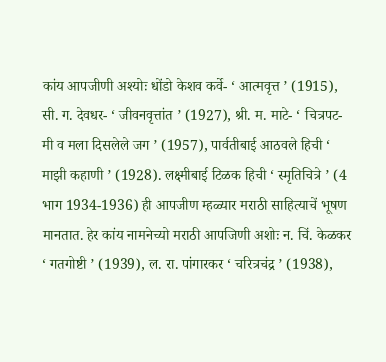कांय आपजीणी अश्योः धोंडो केशव कर्वे- ‘ आत्मवृत्त ’ (1915), सी. ग. देवधर- ‘ जीवनवृत्तांत ’ (1927), श्री. म. माटे- ‘ चित्रपट- मी व मला दिसलेले जग ’ (1957), पार्वतीबाई आठवले हिची ‘ माझी कहाणी ’ (1928). लक्ष्मीबाई टिळक हिची ‘ स्मृतिचित्रे ’ (4 भाग 1934-1936) ही आपजीण म्हळ्यार मराठी साहित्याचें भूषण मानतात. हेर कांय नामनेच्यो मराठी आपजिणी अशोः न. चिं. केळकर ‘ गतगोष्टी ’ (1939), ल. रा. पांगारकर ‘ चरित्रचंद्र ’ (1938),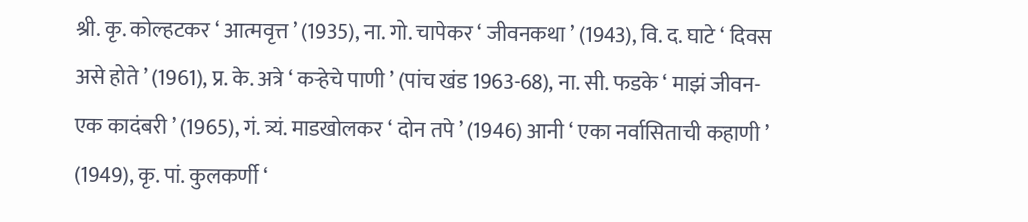श्री. कृ. कोल्हटकर ‘ आत्मवृत्त ’ (1935), ना. गो. चापेकर ‘ जीवनकथा ’ (1943), वि. द. घाटे ‘ दिवस असे होते ’ (1961), प्र. के. अत्रे ‘ कऱ्हेचे पाणी ’ (पांच खंड 1963-68), ना. सी. फडके ‘ माझं जीवन-एक कादंबरी ’ (1965), गं. त्र्यं. माडखोलकर ‘ दोन तपे ’ (1946) आनी ‘ एका नर्वासिताची कहाणी ’ (1949), कृ. पां. कुलकर्णी ‘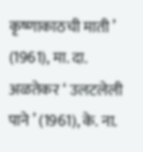कृष्णाकाठची माती ’ (1961), मा. दा. अळतेकर ‘ उलटलेली पाने ’ (1961), के. ना.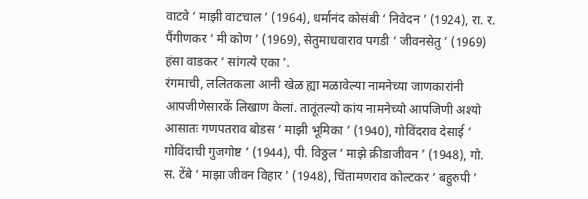वाटवे ‘ माझी वाटचाल ’ (1964), धर्मानंद कोसंबी ‘ निवेदन ’ (1924), रा. र. पैंगीणकर ‘ मी कोण ’ (1969), सेतुमाधवाराव पगडी ‘ जीवनसेतु ’ (1969) हंसा वाडकर ‘ सांगत्ये एका ’.
रंगमाची, ललितकला आनी खेळ ह्या मळावेल्या नामनेच्या जाणकारांनी आपजीणेसारकें लिखाण केलां. तातूंतल्यो कांय नामनेच्यो आपजिणी अश्यो आसातः गणपतराव बोडस ‘ माझी भूमिका ’ (1940), गोविंदराव देसाई ‘ गोविंदाची गुजगोष्ट ’ (1944), पी. विठ्ठल ‘ माझे क्रीडाजीवन ’ (1948), गो. स. टेंबे ‘ माझा जीवन विहार ’ (1948), चिंतामणराव कोल्टकर ‘ बहुरुपी ’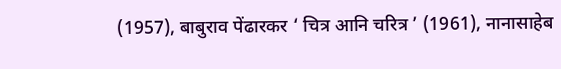(1957), बाबुराव पेंढारकर ‘ चित्र आनि चरित्र ’ (1961), नानासाहेब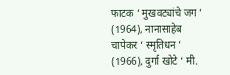फाटक ‘ मुखवट्यांचे जग ’ (1964), नानासाहेब चापेकर ‘ स्मृतिधन ’ (1966), दुर्गा खोटे ‘ मी.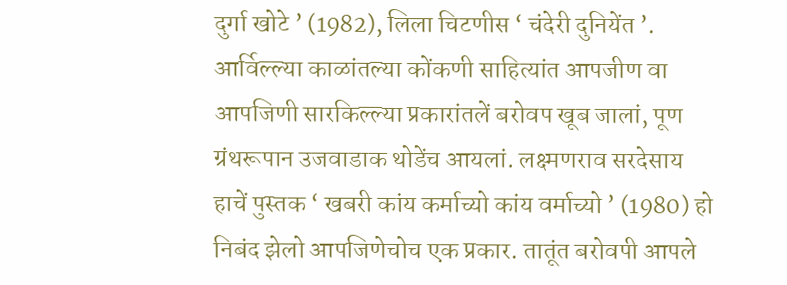दुर्गा खोटे ’ (1982), लिला चिटणीस ‘ चंदेरी दुनियेंत ’.
आर्विल्ल्या काळांतल्या कोंकणी साहित्यांत आपजीण वा आपजिणी सारकिल्ल्या प्रकारांतलें बरोवप खूब जालां, पूण ग्रंथरूपान उजवाडाक थोडेंच आयलां. लक्ष्मणराव सरदेसाय हाचें पुस्तक ‘ खबरी कांय कर्माच्यो कांय वर्माच्यो ’ (1980) हो निबंद झेलो आपजिणेचोच एक प्रकार. तातूंत बरोवपी आपले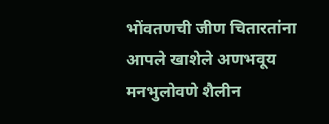भोंवतणची जीण चितारतांना आपले खाशेले अणभवूय मनभुलोवणे शैलीन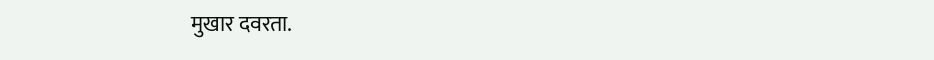मुखार दवरता.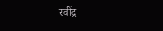रवींद्र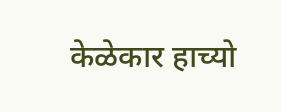केळेकार हाच्यो